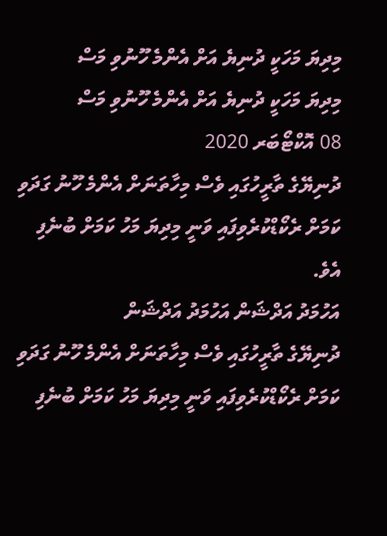މިދިޔަ މަހަކީ ދުނިޔެ އަށް އެންމެ ހޫނުވި މަސް
މިދިޔަ މަހަކީ ދުނިޔެ އަށް އެންމެ ހޫނުވި މަސް
08 އޮކްޓޯބަރ 2020
ދުނިޔޭގެ ތާރީހުގައި ވެސް މިހާތަނަށް އެންމެ ހޫނު ގަދަވި ކަމަށް ރެކޯޑްކުރެވިފައި ވަނީ މިދިޔަ މަހު ކަމަށް ބުނެފި އެވެ.
އަހުމަދު އަދްޝަން އަހުމަދު އަދްޝަން
ދުނިޔޭގެ ތާރީހުގައި ވެސް މިހާތަނަށް އެންމެ ހޫނު ގަދަވި ކަމަށް ރެކޯޑްކުރެވިފައި ވަނީ މިދިޔަ މަހު ކަމަށް ބުނެފި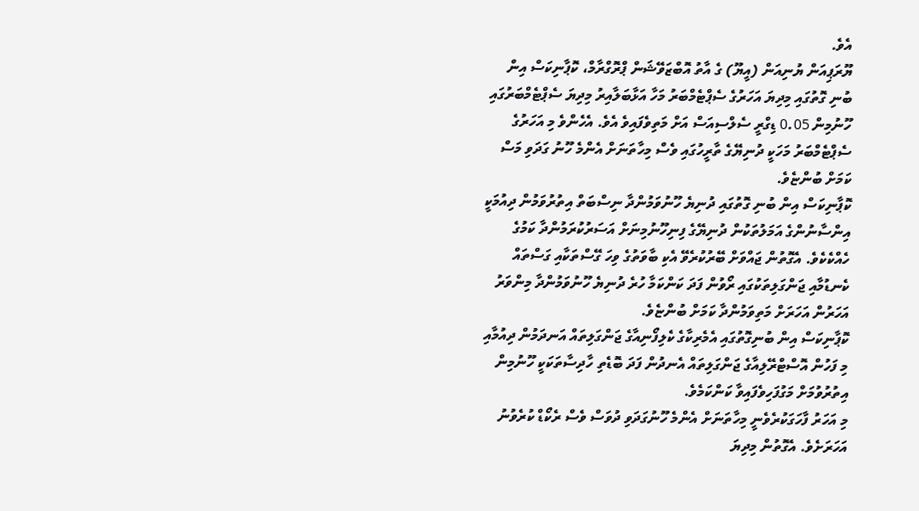އެވެ.
ޔޫރަޕިއަން ޔުނިއަން (އީޔޫ) ގެ އާތު އޮބްޒަވޭޝަން ޕްރޮގްރާމް، ކޮޕާނިކަސް އިން ބުނި ގޮތުގައި މިދިޔަ އަހަރުގެ ސެޕްޓެމްބަރު މަހާ އަޅާބަލާއިރު މިދިޔަ ސެޕްޓެމްބަރުގައި ހޫނުމިން 0.05 ޑިގްރީ ސެލްސިއަސް އަށް މަތިވެފައިވެ އެވެ. އެހެންވެ މި އަހަރުގެ ސެޕްޓެމްބަރު މަހަކީ ދުނިޔޭގެ ތާރީހުގައި ވެސް މިހާތަނަށް އެންމެ ހޫނު ގަދަވި މަސް ކަމަށް ބުންޏެވެ.
ކޮޕާނިކަސް އިން ބުނި ގޮތުގައި ދުނިޔެ ހޫނުވަމުންދާ ނިސްބަތް އިތުރުވަމުން ދިއުމަކީ އިންސާނުންގެ އަމަލުތަކުން ދުނިޔޭގެ ފިނިހޫނުމިނަށް އަސަރުކުރަމުންދާ ކަމުގެ ހެއްކެކެވެ. އެގޮތުން ޖައްވަށް ބޭރުކުރެވޭ އެކި ބާވަތުގެ ވިހަ ގޭސްތަކާއި ގަސްތައް ކެނޑުމާއި ޖަންގަލިތަކުގައި ރޯވުން ފަދަ ކަންކަމާ ހުރެ ދުނިޔެ ހޫނުވަމުންދާ މިންވަރު އަހަރުން އަހަރަށް މަތިވަމުންދާ ކަމަށް ބުންޏެވެ.
ކޮޕާނިކަސް އިން ބުނިގޮތުގައި އެމެރިކާގެ ކެލިފޯނިއާގެ ޖަންގަލިތައް އަނދަމުން ދިއުމާއި މި ފަހުން އޮސްޓްރޭލިއާގެ ޖަންގަލިތައް އެނދުން ފަދަ ބޮޑެތި ހާދިސާތަކަކީ ހޫނުމިން އިތުރުވުމަށް މަގުފަހިވެފައިވާ ކަންކަމެވެ.
މި އަހަރު ފާހަގަކުރެވެނީ މިހާތަނަށް އެންމެ ހޫނުގަދަވި ދުވަސް ވެސް ރެކޯޑް ކުރެވުނު އަހަރަށެވެ. އެގޮތުން މިދިޔަ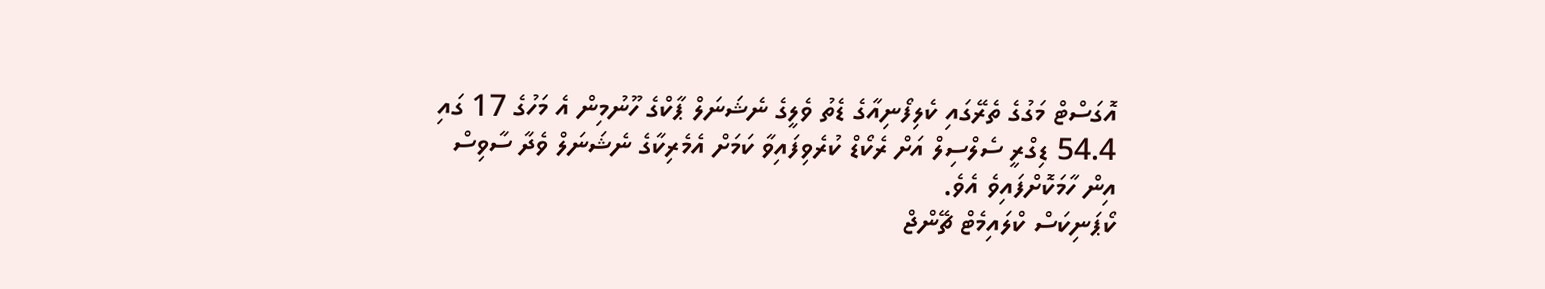އޮގަސްޓް މަގުގެ ތެރޭގައި ކެލިފޯނިއާގެ ޑެތު ވެލީގެ ނެޝަނަލް ޕާކްގެ ހޫނުމިން އެ މަހުގެ 17 ގައި 54.4 ޑިގްރީ ސެލްސިލް އަށް ރެކޯޑް ކުރެވިފައިވާ ކަމަށް އެމެރިކާގެ ނެޝަނަލް ވެދާ ސާވިސް އިން ހާމަކޮށްފައިވެ އެވެ.
ކޯޕަނިކަސް ކްލައިމެޓް ޗޭންޖް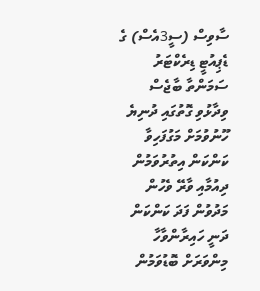ސާވިސް (ސީ3އެސް) ގެ ޑެޕިއުޓީ ޑިރެކްޓަރު ސަމަންތާ ބާޖެސް ވިދާޅުވި ގޮތުގައި ދުނިޔެ ހޫނުވުމަށް މަގުފަހިވާ ކަންކަން އިތުރުވަމުން ދިއުމާއި ވާރޭ ވެހުން މަދުވުން ފަދަ ކަންކަން ދަނީ ހައިރާންވާހާ މިންވަރަށް ބޮޑުވަމުން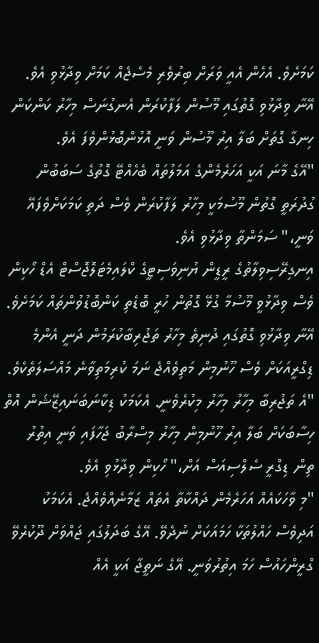ކަމަށެވެ. އެހެން އެއީ ވަރަށް ބިރުވެރި މެސެޖެއް ކަމަށް ވިދާޅުވި އެވެ. އޭނާ ވިދާޅުވި ގޮތުގައި މޫސުން ލަފާކުރަން އެނގުނަސް މިހާރު ކަންކަން ހިނގާ ގޮތަށް ބަލާ އިރު މޫސުން ވަނީ އޮޅުންބޮޅުންވެފަ އެވެ.
"އޭގެ މާނަ އަކީ އަހަރެމެންގެ އަމަލުތައް ބެހެއްޓޭ ގޮތުގެ ސަބަބުން ގުދުރަތީ ގޮތުން މޫސުމަކީ މިހާރު ލަފާކުރަން ވެސް ދަތި ކަމަކަށްވެފައޭ ވަނީ،" ސަމަންތާ ވިދާޅުވި އެވެ.
އިނގިރޭސިވިލާތުގެ ރީޑީން ޔުނިވަސިޓީގެ ކްލައިމެޓަލޮޖޮސްޓް އެޑް ހޯކިން ވެސް ވިދާޅުވީ މޫސުމާ ގުޅޭ ގޮތުން ހުރީ ބޮޑެތި ކަންބޮޑުވުންތައް ކަމަށެވެ. އޭނާ ވިދާޅުވި ގޮތުގައި ދުނިތެ މިހާރު ތަޖުރިބާކުރަމުން ދަނީ އެންމެ ޑިގްރީއަކަށް ވެސް ހޫނުމިން މަތިވެއްޖެ ނަމަ ކުރިމަތިވާނެ މައްސަލަތެކެވެ.
"އެ ތަޖުރިބާ މިހާރު މިހާރު މިކުރެވެނީ. އެކަމަކު ޑިކާނަބަނައިޒޭޝަން އޮތް ހިސާބަކަށް ބަލާ އިރު ހޫނުމިން މިހާރު މިސްރާބު ޖަހާފައި ވަނީ އިތުރު ތިން ޑިގްރީ ސެލްސިއަސް އަށް،" ހޯކިން ވިދާޅުވި އެވެ.
"މި ވާހަކައެއް އަހަރެމެން ދައްކާތާ އެތައް ޒަމާނެއްވެއްޖެ. އެކަމަކު އަދިވެސް ހައްލުތަކާ ހަމައަކަށް ނުދެވޭ. އޭގެ ބަދަލުގައި ޖައްވަށް ދޫކުރެވޭ ގްރީންހައުސް ހަމަ އިތުރުވަނީ. އޭގެ ނަތީޖާ އަކީ އެއް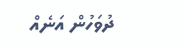ދުވަހުން އަނެއް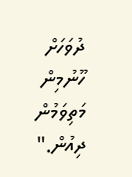ދުވަހަށް ހޫނުމިން މަތިވަމުން ދިއުން."